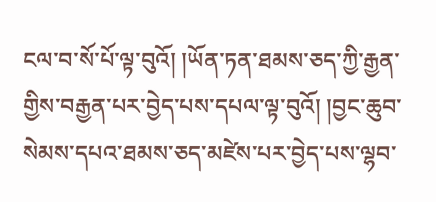ངལ་བ་སོ་པོ་ལྟ་བུའོ། །ཡོན་ཏན་ཐམས་ཅད་ཀྱི་རྒྱན་གྱིས་བརྒྱན་པར་བྱེད་པས་དཔལ་ལྟ་བུའོ། །བྱང་ཆུབ་སེམས་དཔའ་ཐམས་ཅད་མཛེས་པར་བྱེད་པས་ལྷབ་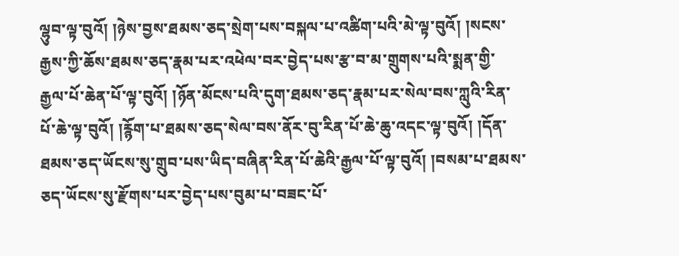ལྷུབ་ལྟ་བུའོ། །ཉེས་བྱས་ཐམས་ཅད་སྲེག་པས་བསྐལ་པ་འཚིག་པའི་མེ་ལྟ་བུའོ། །སངས་རྒྱས་ཀྱི་ཆོས་ཐམས་ཅད་རྣམ་པར་འཕེལ་བར་བྱེད་པས་རྩ་བ་མ་གྲུགས་པའི་སྨན་གྱི་རྒྱལ་པོ་ཆེན་པོ་ལྟ་བུའོ། །ཉོན་མོངས་པའི་དུག་ཐམས་ཅད་རྣམ་པར་སེལ་བས་ཀླུའི་རིན་པོ་ཆེ་ལྟ་བུའོ། །རྙོག་པ་ཐམས་ཅད་སེལ་བས་ནོར་བུ་རིན་པོ་ཆེ་ཆུ་འདང་ལྟ་བུའོ། །དོན་ཐམས་ཅད་ཡོངས་སུ་གྲུབ་པས་ཡིད་བཞིན་རིན་པོ་ཆེའི་རྒྱལ་པོ་ལྟ་བུའོ། །བསམ་པ་ཐམས་ཅད་ཡོངས་སུ་རྫོགས་པར་བྱེད་པས་བུམ་པ་བཟང་པོ་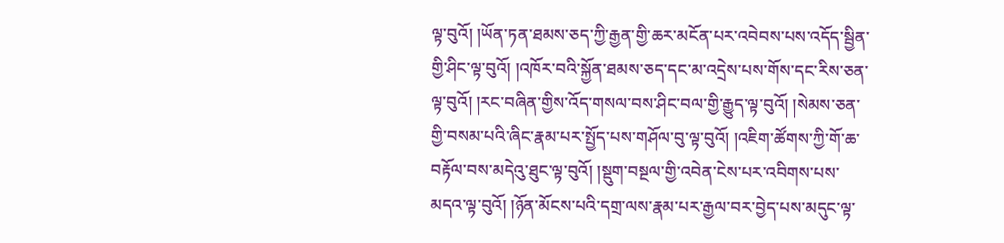ལྟ་བུའོ། །ཡོན་ཏན་ཐམས་ཅད་ཀྱི་རྒྱན་གྱི་ཆར་མངོན་པར་འབེབས་པས་འདོད་སྦྱིན་གྱི་ཤིང་ལྟ་བུའོ། །འཁོར་བའི་སྐྱོན་ཐམས་ཅད་དང་མ་འདྲེས་པས་གོས་དང་རིས་ཅན་ལྟ་བུའོ། །རང་བཞིན་གྱིས་འོད་གསལ་བས་ཤིང་བལ་གྱི་རྒྱུད་ལྟ་བུའོ། །སེམས་ཅན་གྱི་བསམ་པའི་ཞིང་རྣམ་པར་སྤྱོད་པས་གཤོལ་བུ་ལྟ་བུའོ། །འཇིག་ཚོགས་ཀྱི་གོ་ཆ་བརྟོལ་བས་མདེའུ་ཐུང་ལྟ་བུའོ། །སྡུག་བསྔལ་གྱི་འབེན་ངེས་པར་འབིགས་པས་མདའ་ལྟ་བུའོ། །ཉོན་མོངས་པའི་དགྲ་ལས་རྣམ་པར་རྒྱལ་བར་བྱེད་པས་མདུང་ལྟ་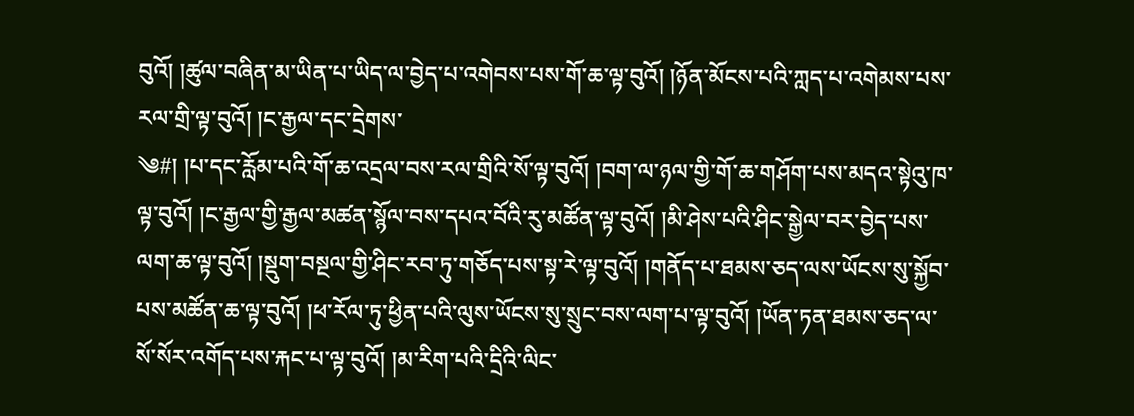བུའོ། །ཚུལ་བཞིན་མ་ཡིན་པ་ཡིད་ལ་བྱེད་པ་འགེབས་པས་གོ་ཆ་ལྟ་བུའོ། །ཉོན་མོངས་པའི་ཀླད་པ་འགེམས་པས་རལ་གྲི་ལྟ་བུའོ། །ང་རྒྱལ་དང་དྲེགས་
༄#། །པ་དང་རློམ་པའི་གོ་ཆ་འདྲལ་བས་རལ་གྲིའི་སོ་ལྟ་བུའོ། །བག་ལ་ཉལ་གྱི་གོ་ཆ་གཤོག་པས་མདའ་སྟེའུ་ཁ་ལྟ་བུའོ། །ང་རྒྱལ་གྱི་རྒྱལ་མཚན་སྙོལ་བས་དཔའ་བོའི་རུ་མཚོན་ལྟ་བུའོ། །མི་ཤེས་པའི་ཤིང་སྒྱེལ་བར་བྱེད་པས་ལག་ཆ་ལྟ་བུའོ། །སྡུག་བསྔལ་གྱི་ཤིང་རབ་ཏུ་གཅོད་པས་སྟ་རེ་ལྟ་བུའོ། །གནོད་པ་ཐམས་ཅད་ལས་ཡོངས་སུ་སྐྱོབ་པས་མཚོན་ཆ་ལྟ་བུའོ། །ཕ་རོལ་ཏུ་ཕྱིན་པའི་ལུས་ཡོངས་སུ་སྲུང་བས་ལག་པ་ལྟ་བུའོ། །ཡོན་ཏན་ཐམས་ཅད་ལ་སོ་སོར་འགོད་པས་རྐང་པ་ལྟ་བུའོ། །མ་རིག་པའི་དྲིའི་ལིང་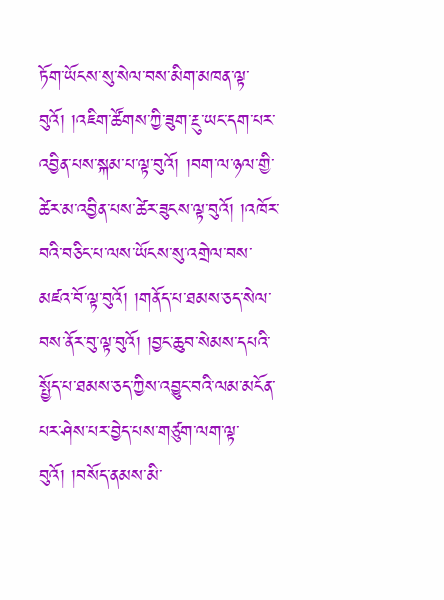ཏོག་ཡོངས་སུ་སེལ་བས་མིག་མཁན་ལྟ་བུའོ། །འཇིག་ཚོགས་ཀྱི་ཟུག་རྔུ་ཡང་དག་པར་འབྱིན་པས་སྐམ་པ་ལྟ་བུའོ། །བག་ལ་ཉལ་གྱི་ཚེར་མ་འབྱིན་པས་ཚེར་ཟུངས་ལྟ་བུའོ། །འཁོར་བའི་བཅིང་པ་ལས་ཡོངས་སུ་འགྲེལ་བས་མཛའ་བོ་ལྟ་བུའོ། །གནོད་པ་ཐམས་ཅད་སེལ་བས་ནོར་བུ་ལྟ་བུའོ། །བྱང་ཆུབ་སེམས་དཔའི་སྤྱོད་པ་ཐམས་ཅད་ཀྱིས་འབྱུང་བའི་ལམ་མངོན་པར་ཤེས་པར་བྱེད་པས་གཙུག་ལག་ལྟ་བུའོ། །བསོད་ནམས་མི་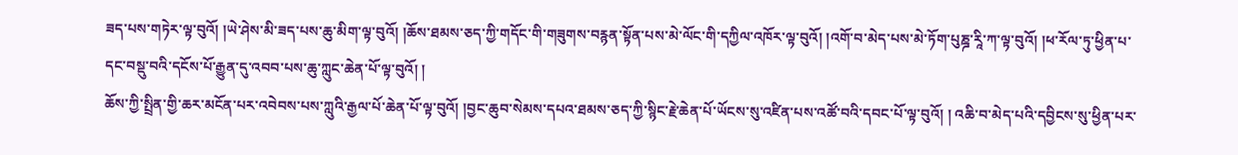ཟད་པས་གཏེར་ལྟ་བུའོ། །ཡེ་ཤེས་མི་ཟད་པས་ཆུ་མིག་ལྟ་བུའོ། །ཆོས་ཐམས་ཅད་ཀྱི་གདོང་གི་གཟུགས་བརྙན་སྟོན་པས་མེ་ལོང་གི་དཀྱིལ་འཁོར་ལྟ་བུའོ། །འགོ་བ་མེད་པས་མེ་ཏོག་པུཎྜ་རཱི་ཀ་ལྟ་བུའོ། །ཕ་རོལ་ཏུ་ཕྱིན་པ་དང་བསྡུ་བའི་དངོས་པོ་རྒྱུན་དུ་འབབ་པས་ཆུ་ཀླུང་ཆེན་པོ་ལྟ་བུའོ། །
ཆོས་ཀྱི་སྤྲིན་གྱི་ཆར་མངོན་པར་འབེབས་པས་ཀླུའི་རྒྱལ་པོ་ཆེན་པོ་ལྟ་བུའོ། །བྱང་ཆུབ་སེམས་དཔའ་ཐམས་ཅད་ཀྱི་སྙིང་རྗེ་ཆེན་པོ་ཡོངས་སུ་འཛིན་པས་འཚོ་བའི་དབང་པོ་ལྟ་བུའོ། ། འཆི་བ་མེད་པའི་དབྱིངས་སུ་ཕྱིན་པར་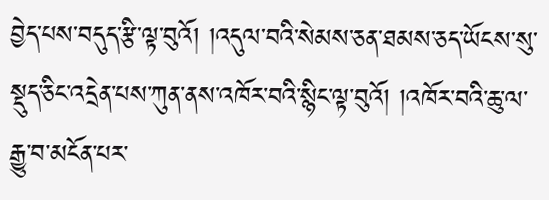བྱེད་པས་བདུད་རྩི་ལྟ་བུའོ། །འདུལ་བའི་སེམས་ཅན་ཐམས་ཅད་ཡོངས་སུ་སྡུད་ཅིང་འདྲེན་པས་ཀུན་ནས་འཁོར་བའི་སྙིང་ལྟ་བུའོ། །འཁོར་བའི་ཆུ་ལ་རྒྱུ་བ་མངོན་པར་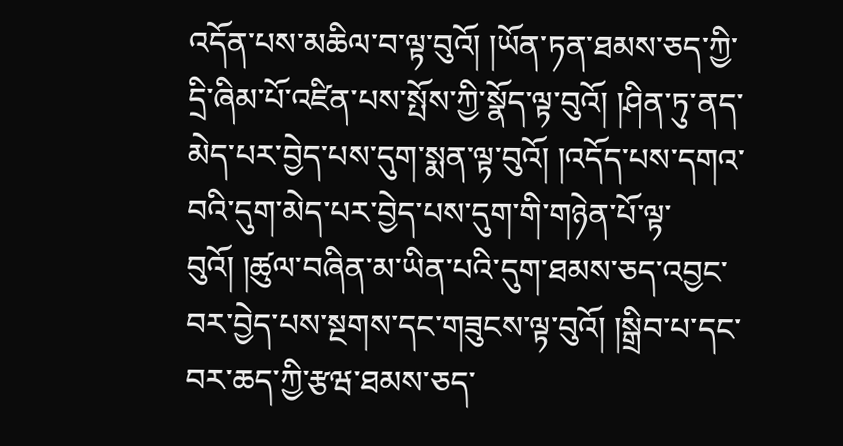འདོན་པས་མཆིལ་བ་ལྟ་བུའོ། །ཡོན་ཏན་ཐམས་ཅད་ཀྱི་དྲི་ཞིམ་པོ་འཛིན་པས་སྤོས་ཀྱི་སྣོད་ལྟ་བུའོ། །ཤིན་ཏུ་ནད་མེད་པར་བྱེད་པས་དུག་སྨན་ལྟ་བུའོ། །འདོད་པས་དགའ་བའི་དུག་མེད་པར་བྱེད་པས་དུག་གི་གཉེན་པོ་ལྟ་བུའོ། །ཚུལ་བཞིན་མ་ཡིན་པའི་དུག་ཐམས་ཅད་འབྱང་བར་བྱེད་པས་སྔགས་དང་གཟུངས་ལྟ་བུའོ། །སྒྲིབ་པ་དང་བར་ཆད་ཀྱི་རྩཝ་ཐམས་ཅད་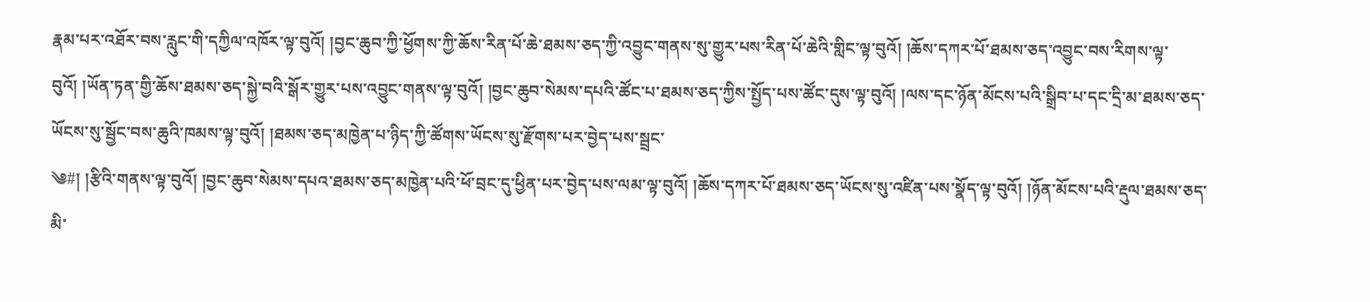རྣམ་པར་འཐོར་བས་རླུང་གི་དཀྱིལ་འཁོར་ལྟ་བུའོ། །བྱང་ཆུབ་ཀྱི་ཕྱོགས་ཀྱི་ཆོས་རིན་པོ་ཆེ་ཐམས་ཅད་ཀྱི་འབྱུང་གནས་སུ་གྱུར་པས་རིན་པོ་ཆེའི་གླིང་ལྟ་བུའོ། །ཆོས་དཀར་པོ་ཐམས་ཅད་འབྱུང་བས་རིགས་ལྟ་བུའོ། །ཡོན་ཏན་གྱི་ཆོས་ཐམས་ཅད་སྐྱེ་བའི་སྒོར་གྱུར་པས་འབྱུང་གནས་ལྟ་བུའོ། །བྱང་ཆུབ་སེམས་དཔའི་ཚོང་པ་ཐམས་ཅད་ཀྱིས་སྤྱོད་པས་ཚོང་དུས་ལྟ་བུའོ། །ལས་དང་ཉོན་མོངས་པའི་སྒྲིབ་པ་དང་དྲི་མ་ཐམས་ཅད་ཡོངས་སུ་སྦྱོང་བས་ཆུའི་ཁམས་ལྟ་བུའོ། །ཐམས་ཅད་མཁྱེན་པ་ཉིད་ཀྱི་ཚོགས་ཡོངས་སུ་རྫོགས་པར་བྱེད་པས་སྦྲང་
༄#། །རྩིའི་གནས་ལྟ་བུའོ། །བྱང་ཆུབ་སེམས་དཔའ་ཐམས་ཅད་མཁྱེན་པའི་ཕོ་བྲང་དུ་ཕྱིན་པར་བྱེད་པས་ལམ་ལྟ་བུའོ། །ཆོས་དཀར་པོ་ཐམས་ཅད་ཡོངས་སུ་འཛིན་པས་སྣོད་ལྟ་བུའོ། །ཉོན་མོངས་པའི་རྡུལ་ཐམས་ཅད་མི་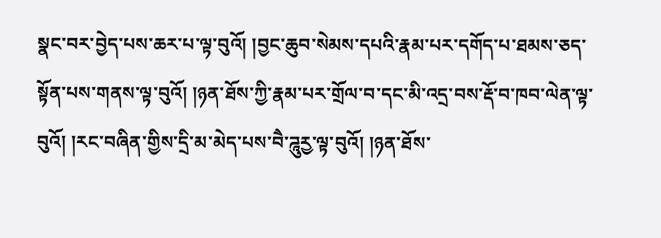སྣང་བར་བྱེད་པས་ཆར་པ་ལྟ་བུའོ། །བྱང་ཆུབ་སེམས་དཔའི་རྣམ་པར་དགོད་པ་ཐམས་ཅད་སྟོན་པས་གནས་ལྟ་བུའོ། །ཉན་ཐོས་ཀྱི་རྣམ་པར་གྲོལ་བ་དང་མི་འདྲ་བས་རྡོ་བ་ཁབ་ལེན་ལྟ་བུའོ། །རང་བཞིན་གྱིས་དྲི་མ་མེད་པས་བཻ་ཌཱུརྱ་ལྟ་བུའོ། །ཉན་ཐོས་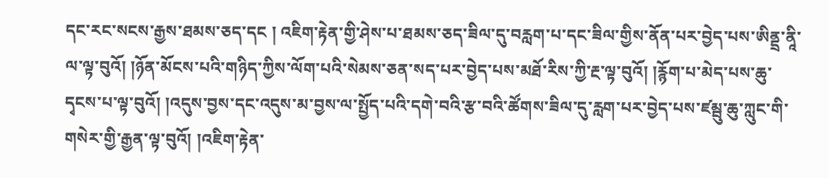དང་རང་སངས་རྒྱས་ཐམས་ཅད་དང ། འཇིག་རྟེན་གྱི་ཤེས་པ་ཐམས་ཅད་ཟིལ་དུ་བརླག་པ་དང་ཟིལ་གྱིས་ནོན་པར་བྱེད་པས་ཨིནྡྲ་ནཱི་ལ་ལྟ་བུའོ། །ཉོན་མོངས་པའི་གཉིད་ཀྱིས་ལོག་པའི་སེམས་ཅན་སད་པར་བྱེད་པས་མཐོ་རིས་ཀྱི་རྔ་ལྟ་བུའོ། །རྙོག་པ་མེད་པས་ཆུ་དྭངས་པ་ལྟ་བུའོ། །འདུས་བྱས་དང་འདུས་མ་བྱས་ལ་སྤྱོད་པའི་དགེ་བའི་རྩ་བའི་ཚོགས་ཟིལ་དུ་རླག་པར་བྱེད་པས་ཛམྦུ་ཆུ་ཀླུང་གི་གསེར་གྱི་རྒྱན་ལྟ་བུའོ། །འཇིག་རྟེན་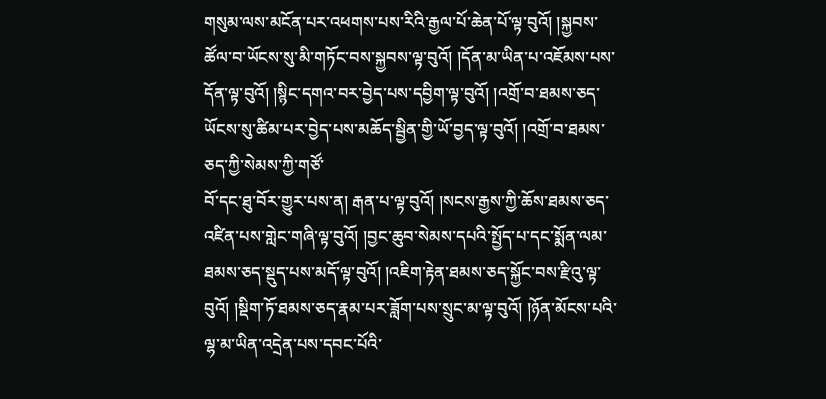གསུམ་ལས་མངོན་པར་འཕགས་པས་རིའི་རྒྱལ་པོ་ཆེན་པོ་ལྟ་བུའོ། །སྐྱབས་ཚོལ་བ་ཡོངས་སུ་མི་གཏོང་བས་སྐྱབས་ལྟ་བུའོ། །དོན་མ་ཡིན་པ་འཇོམས་པས་དོན་ལྟ་བུའོ། །སྙིང་དགའ་བར་བྱེད་པས་དབྱིག་ལྟ་བུའོ། །འགྲོ་བ་ཐམས་ཅད་ཡོངས་སུ་ཚིམ་པར་བྱེད་པས་མཆོད་སྦྱིན་གྱི་ཡོ་བྱད་ལྟ་བུའོ། །འགྲོ་བ་ཐམས་ཅད་ཀྱི་སེམས་ཀྱི་གཙོ་
བོ་དང་ཐུ་བོར་གྱུར་པས་ན། རྒན་པ་ལྟ་བུའོ། །སངས་རྒྱས་ཀྱི་ཆོས་ཐམས་ཅད་འཛིན་པས་གླེང་གཞི་ལྟ་བུའོ། །བྱང་ཆུབ་སེམས་དཔའི་སྤྱོད་པ་དང་སྨོན་ལམ་ཐམས་ཅད་སྡུད་པས་མདོ་ལྟ་བུའོ། །འཇིག་རྟེན་ཐམས་ཅད་སྐྱོང་བས་རྫིའུ་ལྟ་བུའོ། །སྡིག་ཏོ་ཐམས་ཅད་རྣམ་པར་ཟློག་པས་སྲུང་མ་ལྟ་བུའོ། །ཉོན་མོངས་པའི་ལྷ་མ་ཡིན་འདྲེན་པས་དབང་པོའི་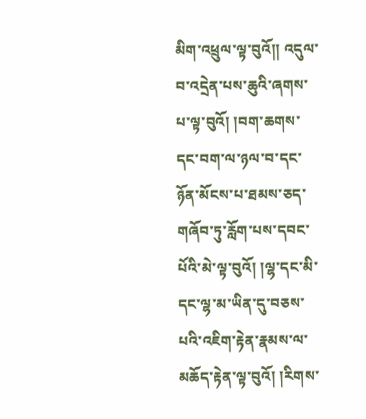མིག་འཕྲུལ་ལྟ་བུའོ།། འདུལ་བ་འདྲེན་པས་ཆུའི་ཞགས་པ་ལྟ་བུའོ། །བག་ཆགས་དང་བག་ལ་ཉལ་བ་དང་ཉོན་མོངས་པ་ཐམས་ཅད་གཞོབ་ཏུ་རློག་པས་དབང་པོའི་མེ་ལྟ་བུའོ། །ལྷ་དང་མི་དང་ལྷ་མ་ཡིན་དུ་བཅས་པའི་འཇིག་རྟེན་རྣམས་ལ་མཆོད་རྟེན་ལྟ་བུའོ། །རིགས་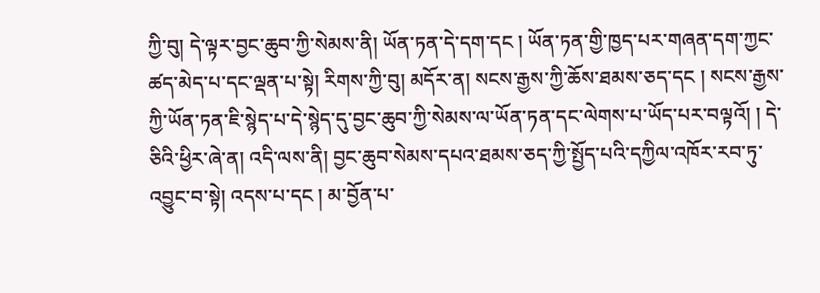ཀྱི་བུ། དེ་ལྟར་བྱང་ཆུབ་ཀྱི་སེམས་ནི། ཡོན་ཏན་དེ་དག་དང ། ཡོན་ཏན་གྱི་ཁྱད་པར་གཞན་དག་ཀྱང་ཚད་མེད་པ་དང་ལྡན་པ་སྟེ། རིགས་ཀྱི་བུ། མདོར་ན། སངས་རྒྱས་ཀྱི་ཆོས་ཐམས་ཅད་དང ། སངས་རྒྱས་ཀྱི་ཡོན་ཏན་ཇི་སྙེད་པ་དེ་སྙེད་དུ་བྱང་ཆུབ་ཀྱི་སེམས་ལ་ཡོན་ཏན་དང་ལེགས་པ་ཡོད་པར་བལྟའོ། ། དེ་ཅིའི་ཕྱིར་ཞེ་ན། འདི་ལས་ནི། བྱང་ཆུབ་སེམས་དཔའ་ཐམས་ཅད་ཀྱི་སྤྱོད་པའི་དཀྱིལ་འཁོར་རབ་ཏུ་འབྱུང་བ་སྟེ། འདས་པ་དང ། མ་བྱོན་པ་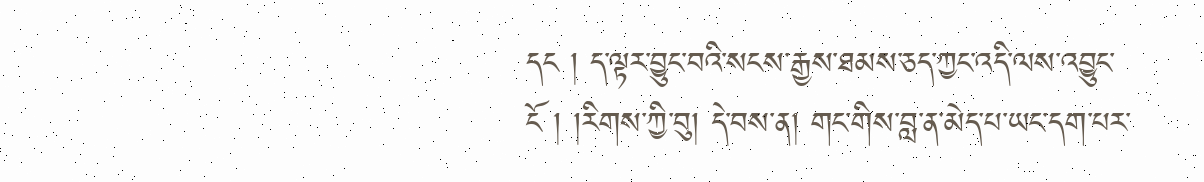དང ། ད་ལྟར་བྱུང་བའི་སངས་རྒྱས་ཐམས་ཅད་ཀྱང་འདི་ལས་འབྱུང་ངོ ། །རིགས་ཀྱི་བུ། དེ་བས་ན། གང་གིས་བླ་ན་མེད་པ་ཡང་དག་པར་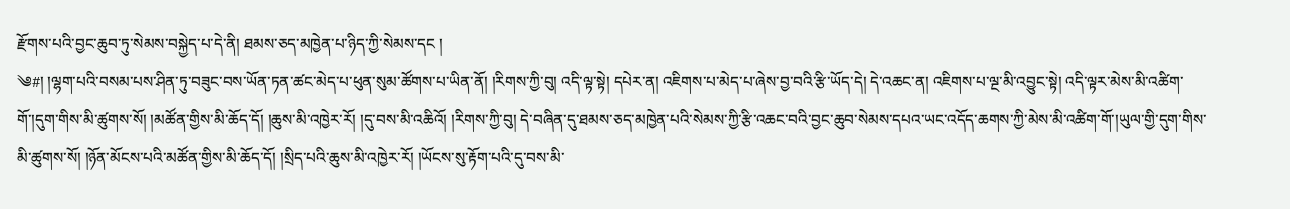རྫོགས་པའི་བྱང་ཆུབ་ཏུ་སེམས་བསྐྱེད་པ་དེ་ནི། ཐམས་ཅད་མཁྱེན་པ་ཉིད་ཀྱི་སེམས་དང །
༄#། །ལྷག་པའི་བསམ་པས་ཤིན་ཏུ་བཟུང་བས་ཡོན་ཏན་ཚང་མེད་པ་ཕུན་སུམ་ཚོགས་པ་ཡིན་ནོ། །རིགས་ཀྱི་བུ། འདི་ལྟ་སྟེ། དཔེར་ན། འཇིགས་པ་མེད་པ་ཞེས་བྱ་བའི་རྩི་ཡོད་དེ། དེ་འཆང་ན། འཇིགས་པ་ལྔ་མི་འབྱུང་སྟེ། འདི་ལྟར་མེས་མི་འཚིག་གོ་།དུག་གིས་མི་ཚུགས་སོ། །མཚོན་གྱིས་མི་ཆོད་དོ། །ཆུས་མི་འཁྱེར་རོ། །དུ་བས་མི་འཆིའོ། །རིགས་ཀྱི་བུ། དེ་བཞིན་དུ་ཐམས་ཅད་མཁྱེན་པའི་སེམས་ཀྱི་རྩི་འཆང་བའི་བྱང་ཆུབ་སེམས་དཔའ་ཡང་འདོད་ཆགས་ཀྱི་མེས་མི་འཚིག་གོ་།ཡུལ་གྱི་དུག་གིས་མི་ཚུགས་སོ། །ཉོན་མོངས་པའི་མཚོན་གྱིས་མི་ཆོད་དོ། །སྲིད་པའི་ཆུས་མི་འཁྱེར་རོ། །ཡོངས་སུ་རྟོག་པའི་དུ་བས་མི་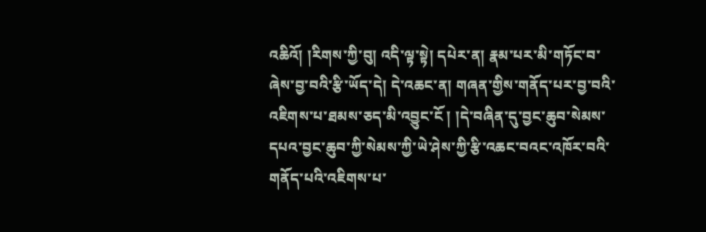འཆིའོ། །རིགས་ཀྱི་བུ། འདི་ལྟ་སྟེ། དཔེར་ན། རྣམ་པར་མི་གཏོང་བ་ཞེས་བྱ་བའི་རྩི་ཡོད་དེ། དེ་འཆང་ན། གཞན་གྱིས་གནོད་པར་བྱ་བའི་འཇིགས་པ་ཐམས་ཅད་མི་འབྱུང་ངོ ། །དེ་བཞིན་དུ་བྱང་ཆུབ་སེམས་དཔའ་བྱང་ཆུབ་ཀྱི་སེམས་ཀྱི་ཡེ་ཤེས་ཀྱི་རྩི་འཆང་བའང་འཁོར་བའི་གནོད་པའི་འཇིགས་པ་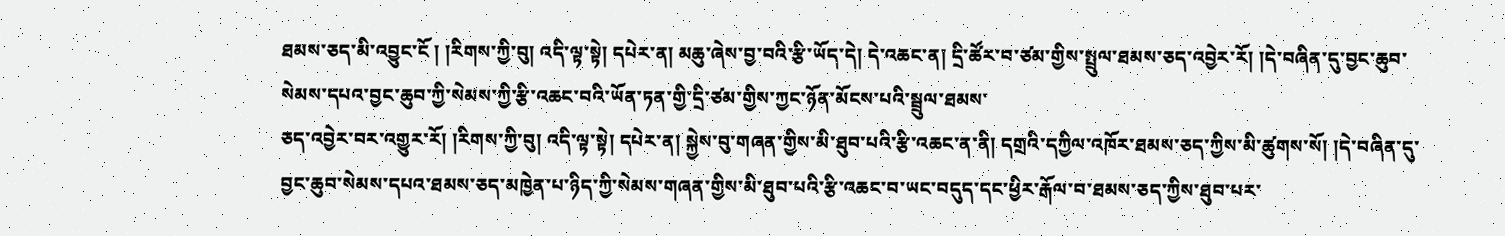ཐམས་ཅད་མི་འབྱུང་ངོ ། །རིགས་ཀྱི་བུ། འདི་ལྟ་སྟེ། དཔེར་ན། མཆུ་ཞེས་བྱ་བའི་རྩི་ཡོད་དེ། དེ་འཆང་ན། དྲི་ཚོར་བ་ཙམ་གྱིས་སྤྲུལ་ཐམས་ཅད་འབྱེར་རོ། །དེ་བཞིན་དུ་བྱང་ཆུབ་སེམས་དཔའ་བྱང་ཆུབ་ཀྱི་སེམས་ཀྱི་རྩི་འཆང་བའི་ཡོན་ཏན་གྱི་དྲི་ཙམ་གྱིས་ཀྱང་ཉོན་མོངས་པའི་སྦྲུལ་ཐམས་
ཅད་འབྱེར་བར་འགྱུར་རོ། །རིགས་ཀྱི་བུ། འདི་ལྟ་སྟེ། དཔེར་ན། སྐྱེས་བུ་གཞན་གྱིས་མི་ཐུབ་པའི་རྩི་འཆང་ན་ནི། དགྲའི་དཀྱིལ་འཁོར་ཐམས་ཅད་ཀྱིས་མི་ཚུགས་སོ། །དེ་བཞིན་དུ་བྱང་ཆུབ་སེམས་དཔའ་ཐམས་ཅད་མཁྱེན་པ་ཉིད་ཀྱི་སེམས་གཞན་གྱིས་མི་ཐུབ་པའི་རྩི་འཆང་བ་ཡང་བདུད་དང་ཕྱིར་རྒོལ་བ་ཐམས་ཅད་ཀྱིས་ཐུབ་པར་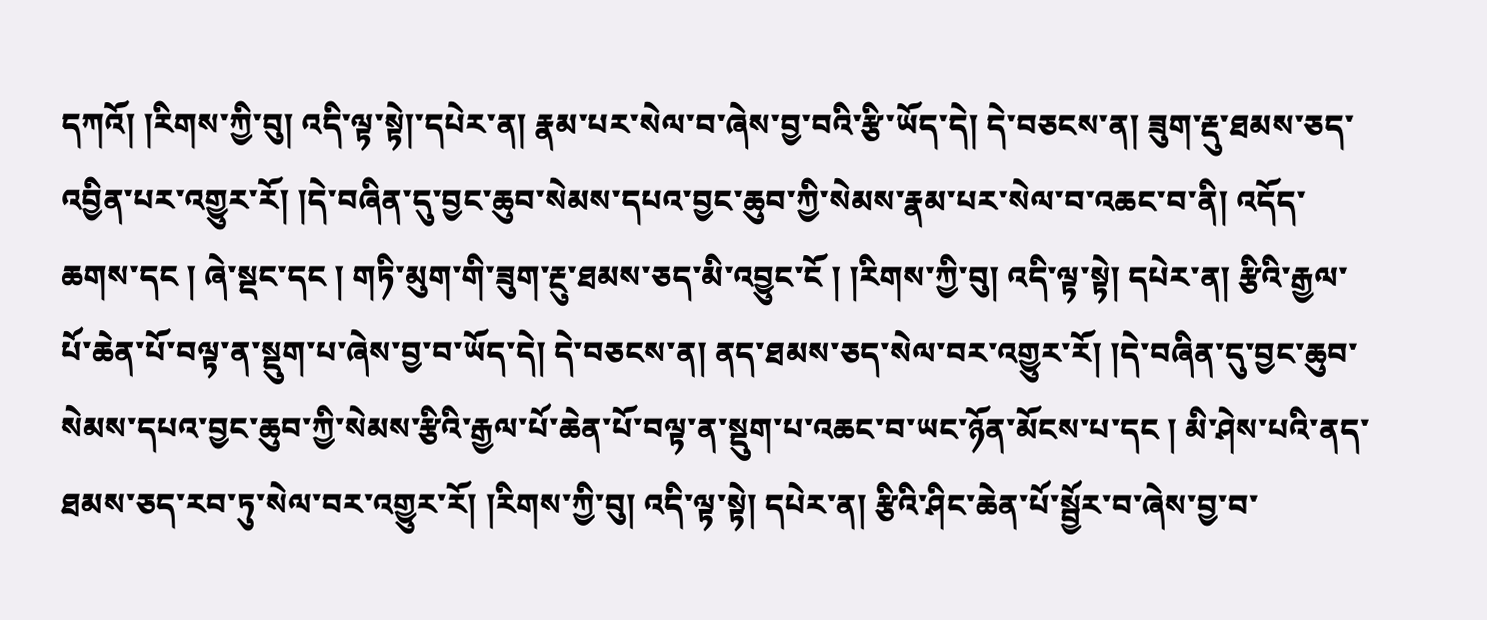དཀའོ། །རིགས་ཀྱི་བུ། འདི་ལྟ་སྟེ།་དཔེར་ན། རྣམ་པར་སེལ་བ་ཞེས་བྱ་བའི་རྩི་ཡོད་དེ། དེ་བཅངས་ན། ཟུག་རྡུ་ཐམས་ཅད་འབྱིན་པར་འགྱུར་རོ། །དེ་བཞིན་དུ་བྱང་ཆུབ་སེམས་དཔའ་བྱང་ཆུབ་ཀྱི་སེམས་རྣམ་པར་སེལ་བ་འཆང་བ་ནི། འདོད་ཆགས་དང ། ཞེ་སྡང་དང ། གཏི་མུག་གི་ཟུག་རྔུ་ཐམས་ཅད་མི་འབྱུང་ངོ ། །རིགས་ཀྱི་བུ། འདི་ལྟ་སྟེ། དཔེར་ན། རྩིའི་རྒྱལ་པོ་ཆེན་པོ་བལྟ་ན་སྡུག་པ་ཞེས་བྱ་བ་ཡོད་དེ། དེ་བཅངས་ན། ནད་ཐམས་ཅད་སེལ་བར་འགྱུར་རོ། །དེ་བཞིན་དུ་བྱང་ཆུབ་སེམས་དཔའ་བྱང་ཆུབ་ཀྱི་སེམས་རྩིའི་རྒྱལ་པོ་ཆེན་པོ་བལྟ་ན་སྡུག་པ་འཆང་བ་ཡང་ཉོན་མོངས་པ་དང ། མི་ཤེས་པའི་ནད་ཐམས་ཅད་རབ་ཏུ་སེལ་བར་འགྱུར་རོ། །རིགས་ཀྱི་བུ། འདི་ལྟ་སྟེ། དཔེར་ན། རྩིའི་ཤིང་ཆེན་པོ་སྦྱོར་བ་ཞེས་བྱ་བ་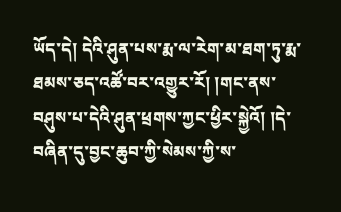ཡོད་དེ། དེའི་ཤུན་པས་རྨ་ལ་རེག་མ་ཐག་ཏུ་རྨ་ཐམས་ཅད་འཚོ་བར་འགྱུར་རོ། །གང་ནས་བཤུས་པ་དེའི་ཤུན་ཕྲགས་ཀྱང་ཕྱིར་སྐྱེའོ། །དེ་བཞིན་དུ་བྱང་ཆུབ་ཀྱི་སེམས་ཀྱི་ས་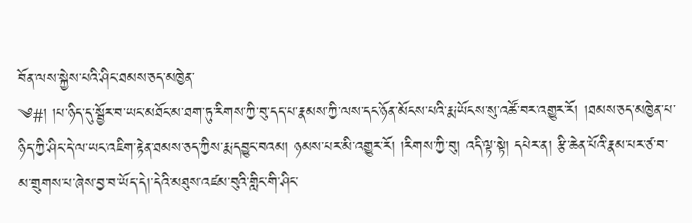བོན་ལས་སྐྱེས་པའི་ཤིང་ཐམས་ཅད་མཁྱེན་
༄#། །པ་ཉིད་དུ་སྦྱོར་བ་ཡང་མཐོང་མ་ཐག་ཏུ་རིགས་ཀྱི་བུ་དད་པ་རྣམས་ཀྱི་ལས་དང་ཉོན་མོངས་པའི་རྨ་ཡོངས་སུ་འཚོ་བར་འགྱུར་རོ། །ཐམས་ཅད་མཁྱེན་པ་ཉིད་ཀྱི་ཤིང་དེ་ལ་ཡང་འཇིག་རྟེན་ཐམས་ཅད་ཀྱིས་རྨ་དབྱུང་བའམ། ཉམས་པར་མི་འགྱུར་རོ། །རིགས་ཀྱི་བུ། འདི་ལྟ་སྟེ། དཔེར་ན། རྩི་ཆེན་པོའི་རྣམ་པར་ཙ་བ་མ་གྲུགས་པ་ཞེས་བྱ་བ་ཡོད་དེ།་དེའི་མཐུས་འཛམ་བུའི་གླིང་གི་ཤིང་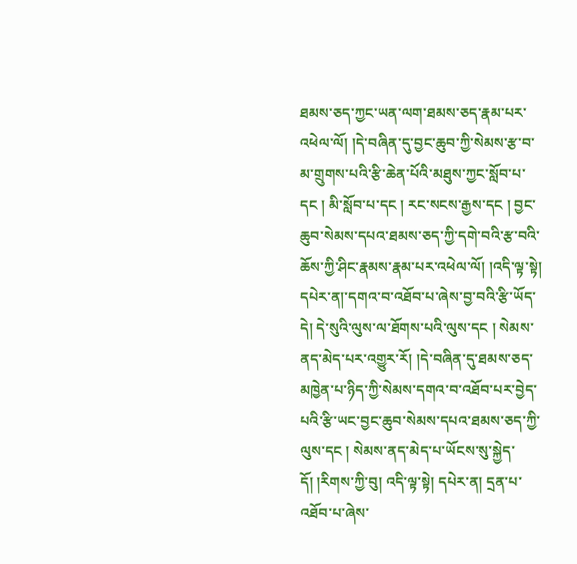ཐམས་ཅད་ཀྱང་ཡན་ལག་ཐམས་ཅད་རྣམ་པར་འཕེལ་ལོ། །དེ་བཞིན་དུ་བྱང་ཆུབ་ཀྱི་སེམས་རྩ་བ་མ་གྲུགས་པའི་རྩི་ཆེན་པོའི་མཐུས་ཀྱང་སློབ་པ་དང ། མི་སློབ་པ་དང ། རང་སངས་རྒྱས་དང ། བྱང་ཆུབ་སེམས་དཔའ་ཐམས་ཅད་ཀྱི་དགེ་བའི་རྩ་བའི་ཆོས་ཀྱི་ཤིང་རྣམས་རྣམ་པར་འཕེལ་ལོ། །འདི་ལྟ་སྟེ། དཔེར་ན།་དགའ་བ་འཐོབ་པ་ཞེས་བྱ་བའི་རྩི་ཡོད་དེ། དེ་སུའི་ལུས་ལ་ཐོགས་པའི་ལུས་དང ། སེམས་ནད་མེད་པར་འགྱུར་རོ། །དེ་བཞིན་དུ་ཐམས་ཅད་མཁྱེན་པ་ཉིད་ཀྱི་སེམས་དགའ་བ་འཐོབ་པར་བྱེད་པའི་རྩི་ཡང་བྱང་ཆུབ་སེམས་དཔའ་ཐམས་ཅད་ཀྱི་ལུས་དང ། སེམས་ནད་མེད་པ་ཡོངས་སུ་སྐྱེད་དོ། །རིགས་ཀྱི་བུ། འདི་ལྟ་སྟེ། དཔེར་ན། དྲན་པ་འཐོབ་པ་ཞེས་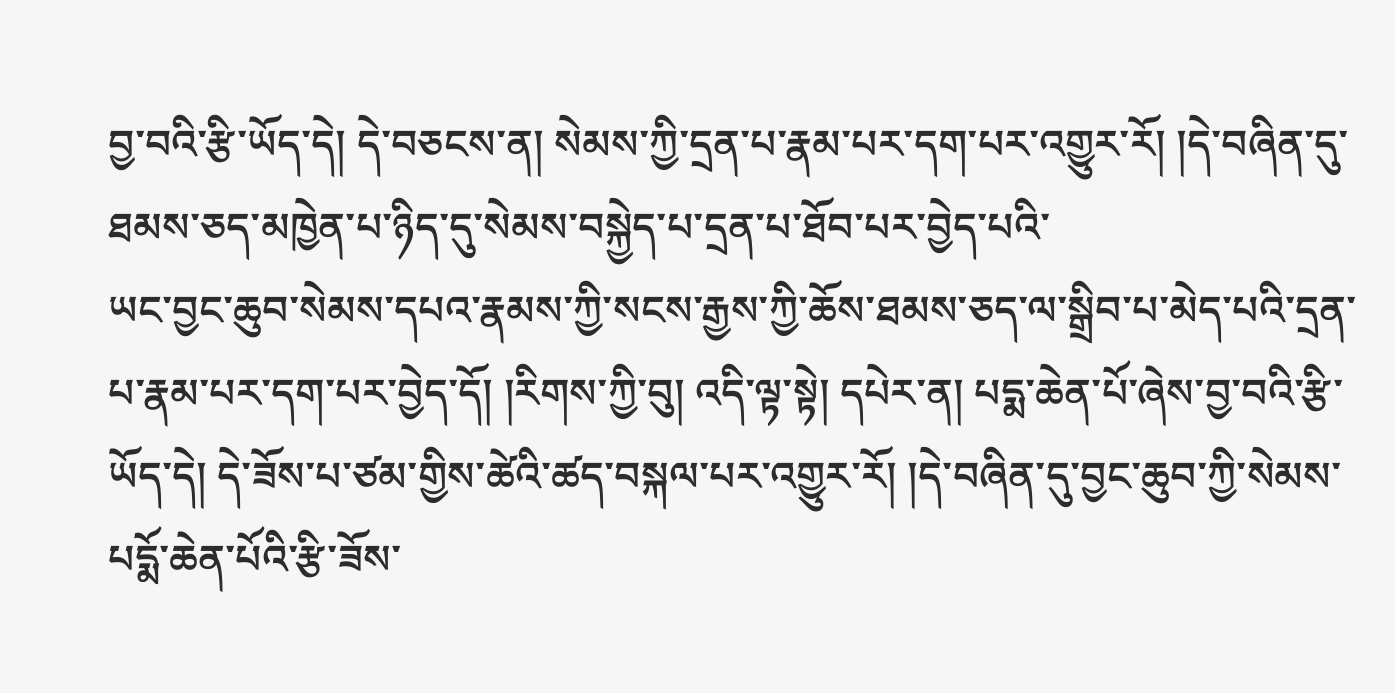བྱ་བའི་རྩི་ཡོད་དེ། དེ་བཅངས་ན། སེམས་ཀྱི་དྲན་པ་རྣམ་པར་དག་པར་འགྱུར་རོ། །དེ་བཞིན་དུ་ཐམས་ཅད་མཁྱེན་པ་ཉིད་དུ་སེམས་བསྐྱེད་པ་དྲན་པ་ཐོབ་པར་བྱེད་པའི་
ཡང་བྱང་ཆུབ་སེམས་དཔའ་རྣམས་ཀྱི་སངས་རྒྱས་ཀྱི་ཆོས་ཐམས་ཅད་ལ་སྒྲིབ་པ་མེད་པའི་དྲན་པ་རྣམ་པར་དག་པར་བྱེད་དོ། །རིགས་ཀྱི་བུ། འདི་ལྟ་སྟེ། དཔེར་ན། པདྨ་ཆེན་པོ་ཞེས་བྱ་བའི་རྩི་ཡོད་དེ། དེ་ཟོས་པ་ཙམ་གྱིས་ཚེའི་ཚད་བསྐལ་པར་འགྱུར་རོ། །དེ་བཞིན་དུ་བྱང་ཆུབ་ཀྱི་སེམས་པདྨོ་ཆེན་པོའི་རྩི་ཟོས་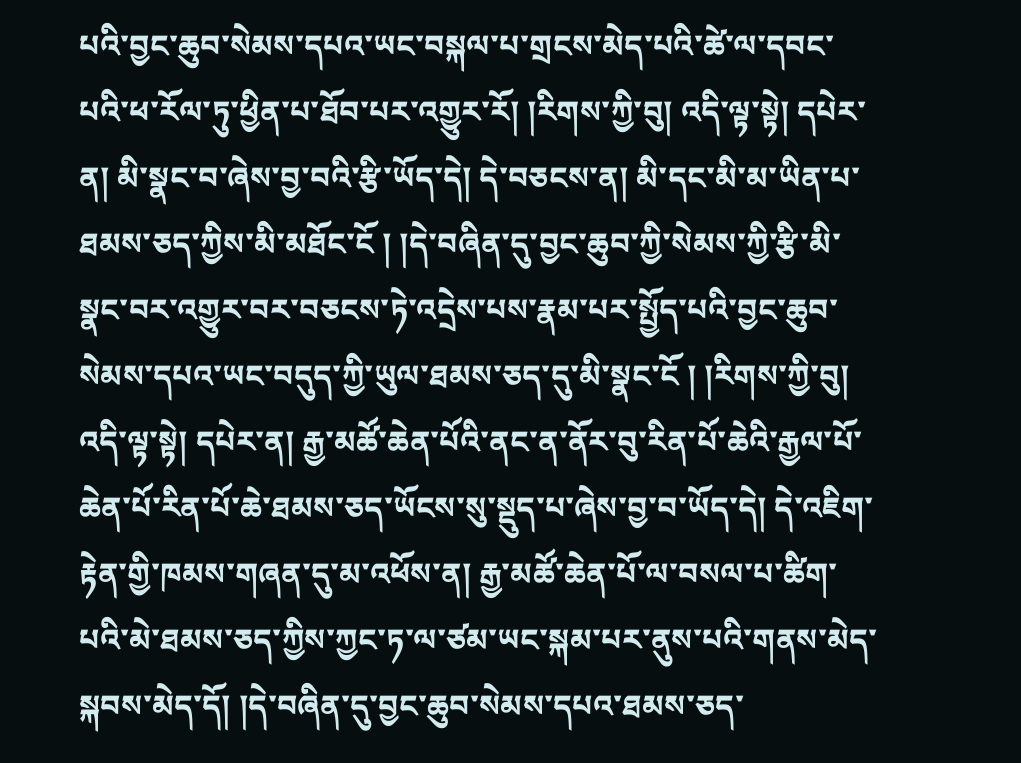པའི་བྱང་ཆུབ་སེམས་དཔའ་ཡང་བསྐལ་པ་གྲངས་མེད་པའི་ཚེ་ལ་དབང་པའི་ཕ་རོལ་ཏུ་ཕྱིན་པ་ཐོབ་པར་འགྱུར་རོ། །རིགས་ཀྱི་བུ། འདི་ལྟ་སྟེ། དཔེར་ན། མི་སྣང་བ་ཞེས་བྱ་བའི་རྩི་ཡོད་དེ། དེ་བཅངས་ན། མི་དང་མི་མ་ཡིན་པ་ཐམས་ཅད་ཀྱིས་མི་མཐོང་ངོ ། །དེ་བཞིན་དུ་བྱང་ཆུབ་ཀྱི་སེམས་ཀྱི་རྩི་མི་སྣང་བར་འགྱུར་བར་བཅངས་ཏེ་འདྲེས་པས་རྣམ་པར་སྤྱོད་པའི་བྱང་ཆུབ་སེམས་དཔའ་ཡང་བདུད་ཀྱི་ཡུལ་ཐམས་ཅད་དུ་མི་སྣང་ངོ ། །རིགས་ཀྱི་བུ། འདི་ལྟ་སྟེ། དཔེར་ན། རྒྱ་མཚོ་ཆེན་པོའི་ནང་ན་ནོར་བུ་རིན་པོ་ཆེའི་རྒྱལ་པོ་ཆེན་པོ་རིན་པོ་ཆེ་ཐམས་ཅད་ཡོངས་སུ་སྡུད་པ་ཞེས་བྱ་བ་ཡོད་དེ། དེ་འཇིག་རྟེན་གྱི་ཁམས་གཞན་དུ་མ་འཕོས་ན། རྒྱ་མཚོ་ཆེན་པོ་ལ་བསལ་པ་ཚིག་པའི་མེ་ཐམས་ཅད་ཀྱིས་ཀྱང་ཏ་ལ་ཙམ་ཡང་སྐམ་པར་ནུས་པའི་གནས་མེད་སྐབས་མེད་དོ། །དེ་བཞིན་དུ་བྱང་ཆུབ་སེམས་དཔའ་ཐམས་ཅད་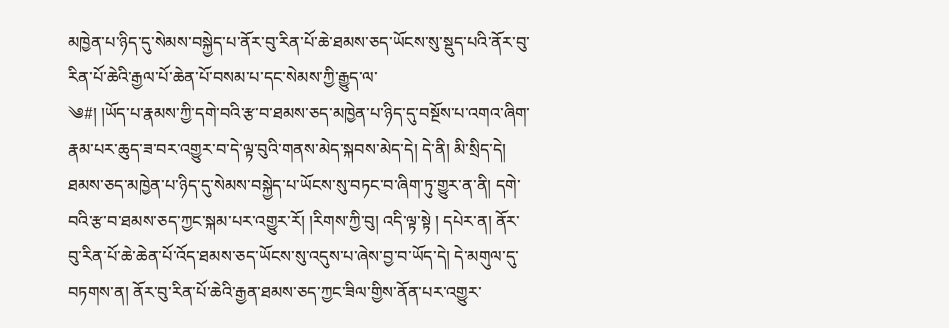མཁྱེན་པ་ཉིད་དུ་སེམས་བསྐྱེད་པ་ནོར་བུ་རིན་པོ་ཆེ་ཐམས་ཅད་ཡོངས་སུ་སྡུད་པའི་ནོར་བུ་རིན་པོ་ཆེའི་རྒྱལ་པོ་ཆེན་པོ་བསམ་པ་དང་སེམས་ཀྱི་རྒྱུད་ལ་
༄#། །ཡོད་པ་རྣམས་ཀྱི་དགེ་བའི་རྩ་བ་ཐམས་ཅད་མཁྱེན་པ་ཉིད་དུ་བསྔོས་པ་འགའ་ཞིག་རྣམ་པར་ཆུད་ཟ་བར་འགྱུར་བ་དེ་ལྟ་བུའི་གནས་མེད་སྐབས་མེད་དེ། དེ་ནི། མི་སྲིད་དེ། ཐམས་ཅད་མཁྱེན་པ་ཉིད་དུ་སེམས་བསྐྱེད་པ་ཡོངས་སུ་བཏང་བ་ཞིག་ཏུ་གྱུར་ན་ནི། དགེ་བའི་རྩ་བ་ཐམས་ཅད་ཀྱང་སྐམ་པར་འགྱུར་རོ། །རིགས་ཀྱི་བུ། འདི་ལྟ་སྟེ ། དཔེར་ན། ནོར་བུ་རིན་པོ་ཆེ་ཆེན་པོ་འོད་ཐམས་ཅད་ཡོངས་སུ་འདུས་པ་ཞེས་བྱ་བ་ཡོད་དེ། དེ་མགུལ་དུ་བཏགས་ན། ནོར་བུ་རིན་པོ་ཆེའི་རྒྱན་ཐམས་ཅད་ཀྱང་ཟིལ་གྱིས་ནོན་པར་འགྱུར་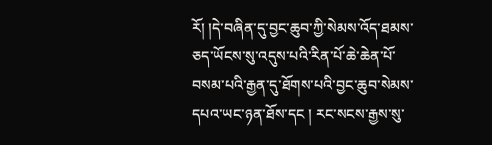རོ། །དེ་བཞིན་དུ་བྱང་ཆུབ་ཀྱི་སེམས་འོད་ཐམས་ཅད་ཡོངས་སུ་འདུས་པའི་རིན་པོ་ཆེ་ཆེན་པོ་བསམ་པའི་རྒྱན་དུ་ཐོགས་པའི་བྱང་ཆུབ་སེམས་དཔའ་ཡང་ཉན་ཐོས་དང ། རང་སངས་རྒྱས་སུ་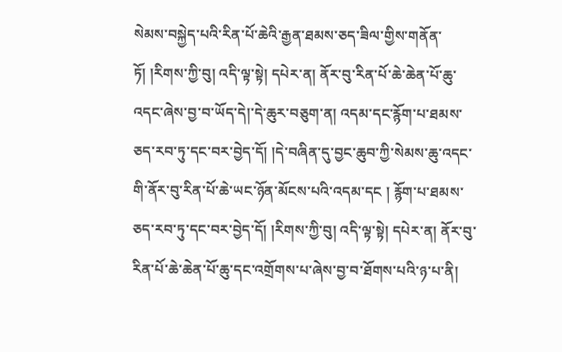སེམས་བསྐྱེད་པའི་རིན་པོ་ཆེའི་རྒྱན་ཐམས་ཅད་ཟིལ་གྱིས་གནོན་ཏོ། །རིགས་ཀྱི་བུ། འདི་ལྟ་སྟེ། དཔེར་ན། ནོར་བུ་རིན་པོ་ཆེ་ཆེན་པོ་ཆུ་འདང་ཞེས་བྱ་བ་ཡོད་དེ།་དེ་ཆུར་བཅུག་ན། འདམ་དང་རྙོག་པ་ཐམས་ཅད་རབ་ཏུ་དང་བར་བྱེད་དོ། །དེ་བཞིན་དུ་བྱང་ཆུབ་ཀྱི་སེམས་ཆུ་འདང་གི་ནོར་བུ་རིན་པོ་ཆེ་ཡང་ཉོན་མོངས་པའི་འདམ་དང ། རྙོག་པ་ཐམས་ཅད་རབ་ཏུ་དང་བར་བྱེད་དོ། །རིགས་ཀྱི་བུ། འདི་ལྟ་སྟེ། དཔེར་ན། ནོར་བུ་རིན་པོ་ཆེ་ཆེན་པོ་ཆུ་དང་འགྲོགས་པ་ཞེས་བྱ་བ་ཐོགས་པའི་ཉ་པ་ནི།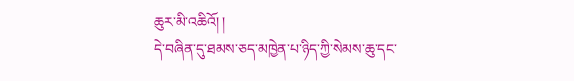ཆུར་མི་འཆིའོ། །
དེ་བཞིན་དུ་ཐམས་ཅད་མཁྱེན་པ་ཉིད་ཀྱི་སེམས་ཆུ་དང་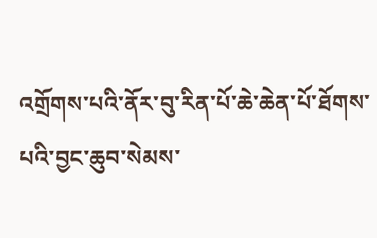འགྲོགས་པའི་ནོར་བུ་རིན་པོ་ཆེ་ཆེན་པོ་ཐོགས་པའི་བྱང་ཆུབ་སེམས་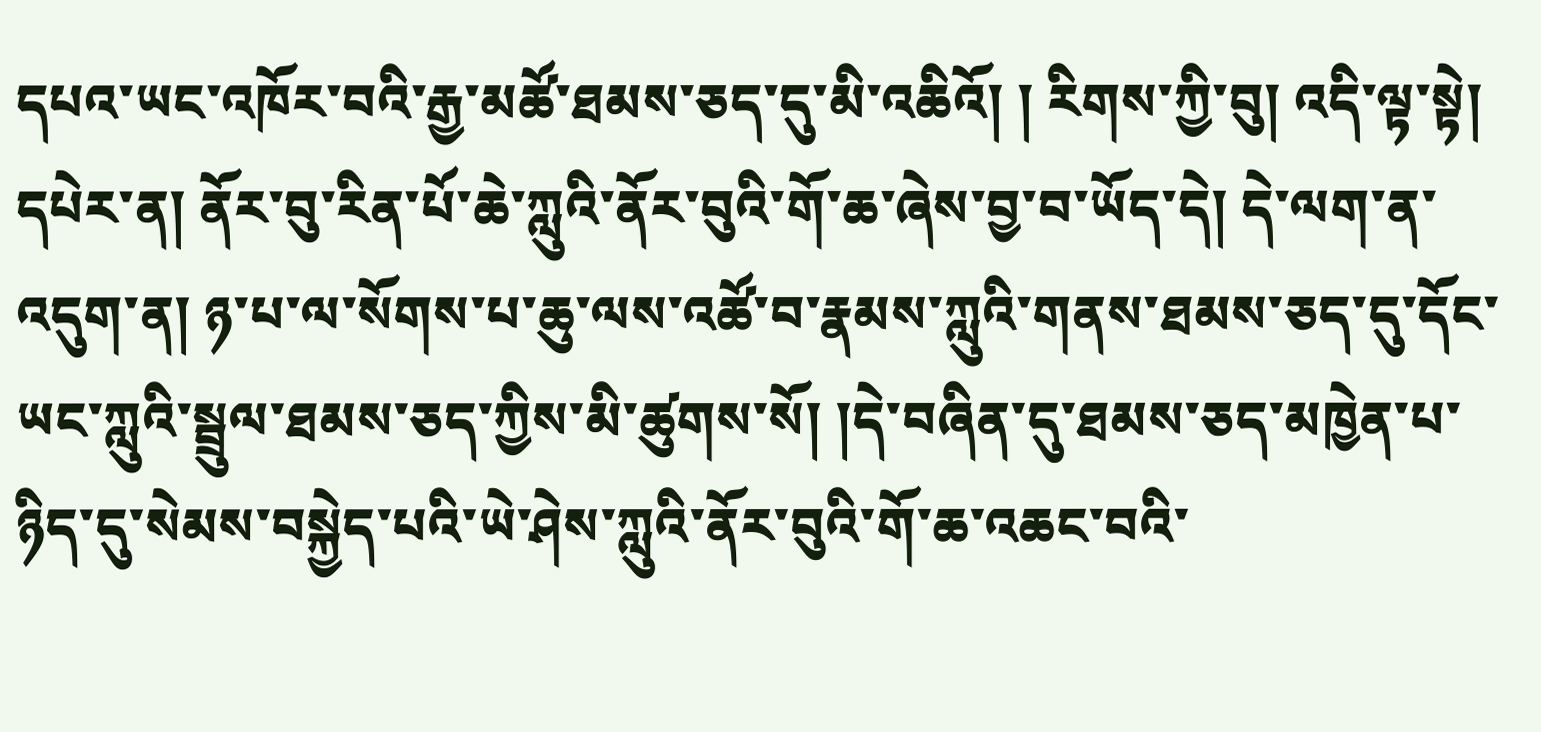དཔའ་ཡང་འཁོར་བའི་རྒྱ་མཚོ་ཐམས་ཅད་དུ་མི་འཆིའོ། ། རིགས་ཀྱི་བུ། འདི་ལྟ་སྟེ། དཔེར་ན། ནོར་བུ་རིན་པོ་ཆེ་ཀླུའི་ནོར་བུའི་གོ་ཆ་ཞེས་བྱ་བ་ཡོད་དེ། དེ་ལག་ན་འདུག་ན། ཉ་པ་ལ་སོགས་པ་ཆུ་ལས་འཚོ་བ་རྣམས་ཀླུའི་གནས་ཐམས་ཅད་དུ་དོང་ཡང་ཀླུའི་སྦྲུལ་ཐམས་ཅད་ཀྱིས་མི་ཚུགས་སོ། །དེ་བཞིན་དུ་ཐམས་ཅད་མཁྱེན་པ་ཉིད་དུ་སེམས་བསྐྱེད་པའི་ཡེ་ཤེས་ཀླུའི་ནོར་བུའི་གོ་ཆ་འཆང་བའི་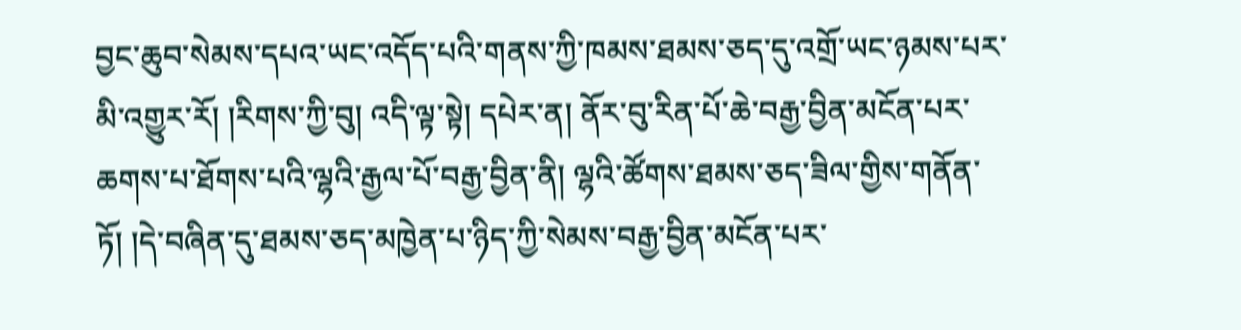བྱང་ཆུབ་སེམས་དཔའ་ཡང་འདོད་པའི་གནས་ཀྱི་ཁམས་ཐམས་ཅད་དུ་འགྲོ་ཡང་ཉམས་པར་མི་འགྱུར་རོ། །རིགས་ཀྱི་བུ། འདི་ལྟ་སྟེ། དཔེར་ན། ནོར་བུ་རིན་པོ་ཆེ་བརྒྱ་བྱིན་མངོན་པར་ཆགས་པ་ཐོགས་པའི་ལྷའི་རྒྱལ་པོ་བརྒྱ་བྱིན་ནི། ལྷའི་ཚོགས་ཐམས་ཅད་ཟིལ་གྱིས་གནོན་ཏོ། །དེ་བཞིན་དུ་ཐམས་ཅད་མཁྱེན་པ་ཉིད་ཀྱི་སེམས་བརྒྱ་བྱིན་མངོན་པར་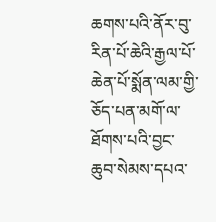ཆགས་པའི་ནོར་བུ་རིན་པོ་ཆེའི་རྒྱལ་པོ་ཆེན་པོ་སྨོན་ལམ་གྱི་ཅོད་པན་མགོ་ལ་ཐོགས་པའི་བྱང་ཆུབ་སེམས་དཔའ་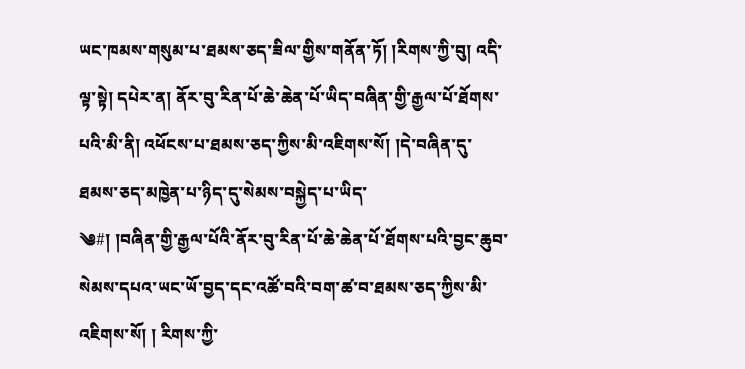ཡང་ཁམས་གསུམ་པ་ཐམས་ཅད་ཟིལ་གྱིས་གནོན་ཏོ། །རིགས་ཀྱི་བུ། འདི་ལྟ་སྟེ། དཔེར་ན། ནོར་བུ་རིན་པོ་ཆེ་ཆེན་པོ་ཡིད་བཞིན་གྱི་རྒྱལ་པོ་ཐོགས་པའི་མི་ནི། འཕོངས་པ་ཐམས་ཅད་ཀྱིས་མི་འཇིགས་སོ། །དེ་བཞིན་དུ་ཐམས་ཅད་མཁྱེན་པ་ཉིད་དུ་སེམས་བསྐྱེད་པ་ཡིད་
༄#། །བཞིན་གྱི་རྒྱལ་པོའི་ནོར་བུ་རིན་པོ་ཆེ་ཆེན་པོ་ཐོགས་པའི་བྱང་ཆུབ་སེམས་དཔའ་ཡང་ཡོ་བྱད་དང་འཚོ་བའི་བག་ཚ་བ་ཐམས་ཅད་ཀྱིས་མི་འཇིགས་སོ། ། རིགས་ཀྱི་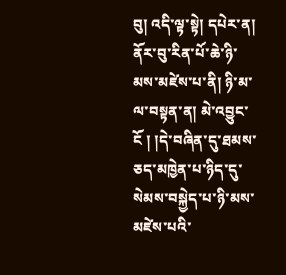བུ། འདི་ལྟ་སྟེ། དཔེར་ན། ནོར་བུ་རིན་པོ་ཆེ་ཉི་མས་མཛེས་པ་ནི། ཉི་མ་ལ་བསྟན་ན། མེ་འབྱུང་ངོ ། །དེ་བཞིན་དུ་ཐམས་ཅད་མཁྱེན་པ་ཉིད་དུ་སེམས་བསྐྱེད་པ་ཉི་མས་མཛེས་པའི་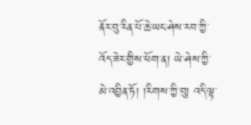ནོར་བུ་རིན་པོ་ཆེ་ཡང་ཤེས་རབ་ཀྱི་འོད་ཟེར་གྱིས་ཕོག་ན། ཡེ་ཤེས་ཀྱི་མེ་འབྱིན་ཏོ། །རིགས་ཀྱི་བུ། འདི་ལྟ་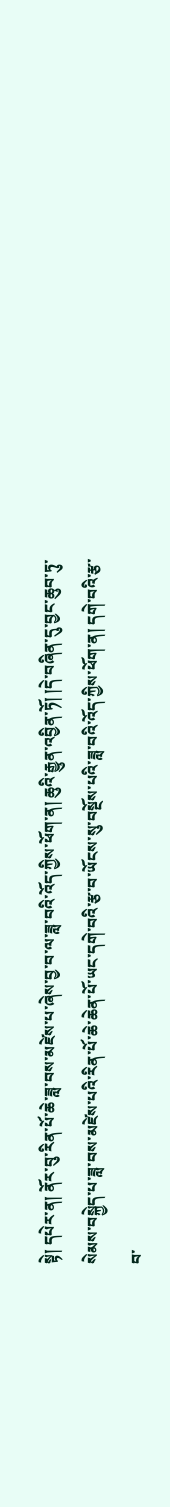སྟེ། དཔེར་ན། ནོར་བུ་རིན་པོ་ཆེ་ཟླ་བས་མཛེས་པ་ཞེས་བྱ་བ་ལ་ཟླ་བའི་འོད་ཀྱིས་ཕོག་ན། ཆུའི་རྒྱུན་འབྱིན་ཏོ། །དེ་བཞིན་དུ་བྱང་ཆུབ་ཏུ་སེམས་བསྐྱེད་པ་ཟླ་བས་མཛེས་པའི་རིན་པོ་ཆེ་ཆེན་པོ་ཡང་དགེ་བའི་རྩ་བ་ཡོངས་སུ་བསྔོས་པའི་ཟླ་བའི་འོད་ཀྱིས་ཕོག་ན། དགེ་བའི་རྩ་བ་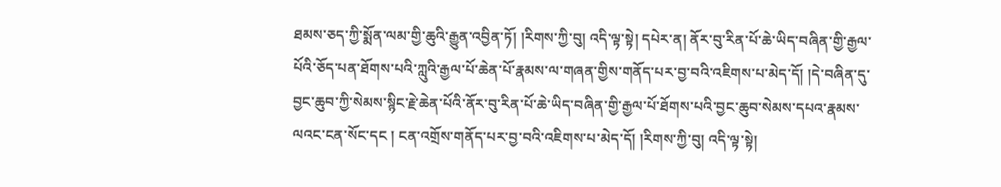ཐམས་ཅད་ཀྱི་སྨོན་ལམ་གྱི་ཆུའི་རྒྱུན་འབྱིན་ཏོ། །རིགས་ཀྱི་བུ། འདི་ལྟ་སྟེ། དཔེར་ན། ནོར་བུ་རིན་པོ་ཆེ་ཡིད་བཞིན་གྱི་རྒྱལ་པོའི་ཅོད་པན་ཐོགས་པའི་ཀླུའི་རྒྱལ་པོ་ཆེན་པོ་རྣམས་ལ་གཞན་གྱིས་གནོད་པར་བྱ་བའི་འཇིགས་པ་མེད་དོ། །དེ་བཞིན་དུ་བྱང་ཆུབ་ཀྱི་སེམས་སྙིང་རྗེ་ཆེན་པོའི་ནོར་བུ་རིན་པོ་ཆེ་ཡིད་བཞིན་གྱི་རྒྱལ་པོ་ཐོགས་པའི་བྱང་ཆུབ་སེམས་དཔའ་རྣམས་ལའང་ངན་སོང་དང ། ངན་འགྲོས་གནོད་པར་བྱ་བའི་འཇིགས་པ་མེད་དོ། །རིགས་ཀྱི་བུ། འདི་ལྟ་སྟེ།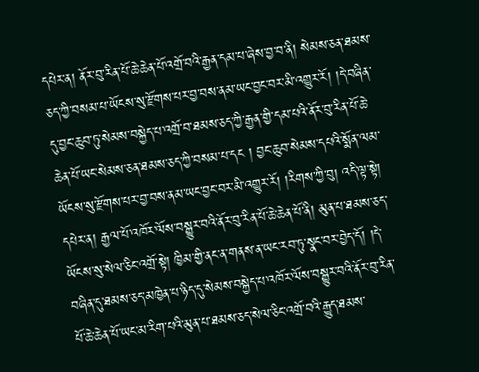དཔེར་ན། ནོར་བུ་རིན་པོ་ཆེ་ཆེན་པོ་འགྲོ་བའི་རྒྱན་དམ་པ་ཞེས་བྱ་བ་ནི། སེམས་ཅན་ཐམས་ཅད་ཀྱི་བསམ་པ་ཡོངས་སུ་རྫོགས་པར་བྱ་བས་ནམ་ཡང་བྱང་བར་མི་འགྱུར་རོ། །དེ་བཞིན་དུ་བྱང་ཆུབ་ཏུ་སེམས་བསྐྱེད་པ་འགྲོ་བ་ཐམས་ཅད་ཀྱི་རྒྱན་གྱི་དམ་པའི་ནོར་བུ་རིན་པོ་ཆེ་ཆེན་པོ་ཡང་སེམས་ཅན་ཐམས་ཅད་ཀྱི་བསམ་པ་དང ། བྱང་ཆུབ་སེམས་དཔའི་སྨོན་ལམ་ཡོངས་སུ་རྫོགས་པར་བྱ་བས་ནམ་ཡང་བྱང་བར་མི་འགྱུར་རོ། །རིགས་ཀྱི་བུ། འདི་ལྟ་སྟེ། དཔེར་ན། རྒྱལ་པོ་འཁོར་ལོས་བསྒྱུར་བའི་ནོར་བུ་རིན་པོ་ཆེ་ཆེན་པོ་ནི། མུན་པ་ཐམས་ཅད་ཡོངས་སུ་སེལ་ཅིང་འགྲོ་སྟེ། ཁྱིམ་གྱི་ནང་ན་གནས་ན་ཡང་རབ་ཏུ་སྣང་བར་བྱེད་དོ། །དེ་བཞིན་དུ་ཐམས་ཅད་མཁྱེན་པ་ཉིད་དུ་སེམས་བསྐྱེད་པ་འཁོར་ལོས་བསྒྱུར་བའི་ནོར་བུ་རིན་པོ་ཆེ་ཆེན་པོ་ཡང་མ་རིག་པའི་མུན་པ་ཐམས་ཅད་སེལ་ཅིང་འགྲོ་བའི་རྒྱུད་ཐམས་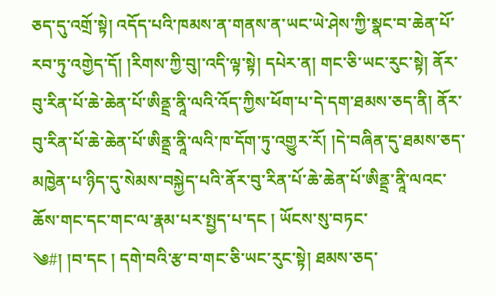ཅད་དུ་འགྲོ་སྟེ། འདོད་པའི་ཁམས་ན་གནས་ན་ཡང་ཡེ་ཤེས་ཀྱི་སྣང་བ་ཆེན་པོ་རབ་ཏུ་འགྱེད་དོ། །རིགས་ཀྱི་བུ།་འདི་ལྟ་སྟེ། དཔེར་ན། གང་ཅི་ཡང་རུང་སྟེ། ནོར་བུ་རིན་པོ་ཆེ་ཆེན་པོ་ཨིནྡྲ་ནཱི་ལའི་འོད་ཀྱིས་ཕོག་པ་དེ་དག་ཐམས་ཅད་ནི། ནོར་བུ་རིན་པོ་ཆེ་ཆེན་པོ་ཨིནྡྲ་ནཱི་ལའི་ཁ་དོག་ཏུ་འགྱུར་རོ། །དེ་བཞིན་དུ་ཐམས་ཅད་མཁྱེན་པ་ཉིད་དུ་སེམས་བསྐྱེད་པའི་ནོར་བུ་རིན་པོ་ཆེ་ཆེན་པོ་ཨིནྡྲ་ནཱི་ལའང་ཆོས་གང་དང་གང་ལ་རྣམ་པར་སྤྱད་པ་དང ། ཡོངས་སུ་བཏང་
༄#། །བ་དང ། དགེ་བའི་རྩ་བ་གང་ཅི་ཡང་རུང་སྟེ། ཐམས་ཅད་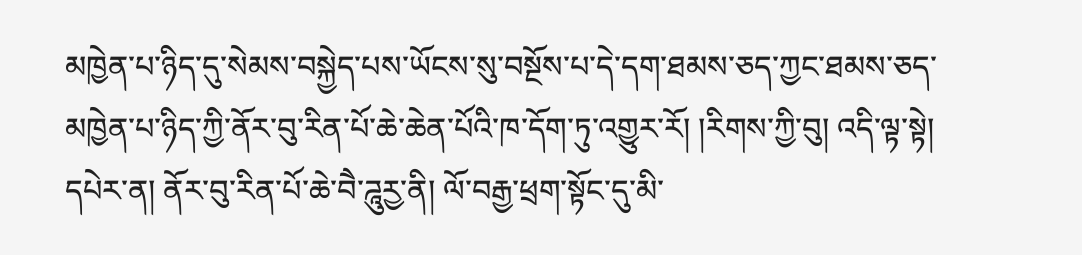མཁྱེན་པ་ཉིད་དུ་སེམས་བསྐྱེད་པས་ཡོངས་སུ་བསྔོས་པ་དེ་དག་ཐམས་ཅད་ཀྱང་ཐམས་ཅད་མཁྱེན་པ་ཉིད་ཀྱི་ནོར་བུ་རིན་པོ་ཆེ་ཆེན་པོའི་ཁ་དོག་ཏུ་འགྱུར་རོ། །རིགས་ཀྱི་བུ། འདི་ལྟ་སྟེ། དཔེར་ན། ནོར་བུ་རིན་པོ་ཆེ་བཻ་ཌཱུརྱ་ནི། ལོ་བརྒྱ་ཕྲག་སྟོང་དུ་མི་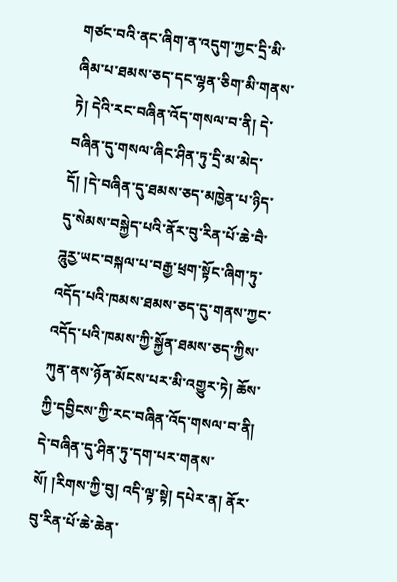གཙང་བའི་ནང་ཞིག་ན་འདུག་ཀྱང་དྲི་མི་ཞིམ་པ་ཐམས་ཅད་དང་ལྷན་ཅིག་མི་གནས་ཏེ། དེའི་རང་བཞིན་འོད་གསལ་བ་ནི། དེ་བཞིན་དུ་གསལ་ཞིང་ཤིན་ཏུ་དྲི་མ་མེད་དོ། །དེ་བཞིན་དུ་ཐམས་ཅད་མཁྱེན་པ་ཉིད་དུ་སེམས་བསྐྱེད་པའི་ནོར་བུ་རིན་པོ་ཆེ་བཻ་ཌཱུརྱ་ཡང་བསྐལ་པ་བརྒྱ་ཕྲག་སྟོང་ཞིག་ཏུ་འདོད་པའི་ཁམས་ཐམས་ཅད་དུ་གནས་ཀྱང་འདོད་པའི་ཁམས་ཀྱི་སྐྱོན་ཐམས་ཅད་ཀྱིས་ཀུན་ནས་ཉོན་མོངས་པར་མི་འགྱུར་ཏེ། ཆོས་ཀྱི་དབྱིངས་ཀྱི་རང་བཞིན་འོད་གསལ་བ་ནི། དེ་བཞིན་དུ་ཤིན་ཏུ་དག་པར་གནས་སོ། །རིགས་ཀྱི་བུ། འདི་ལྟ་སྟེ། དཔེར་ན། ནོར་བུ་རིན་པོ་ཆེ་ཆེན་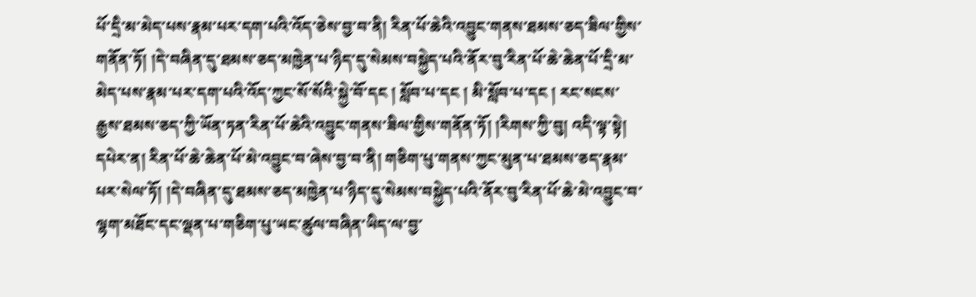པོ་དྲི་མ་མེད་པས་རྣམ་པར་དག་པའི་འོད་ཅེས་བྱ་བ་ནི། རིན་པོ་ཆེའི་འབྱུང་གནས་ཐམས་ཅད་ཟིལ་གྱིས་གནོན་ཏོ། །དེ་བཞིན་དུ་ཐམས་ཅད་མཁྱེན་པ་ཉིད་དུ་སེམས་བསྐྱེད་པའི་ནོར་བུ་རིན་པོ་ཆེ་ཆེན་པོ་དྲི་མ་མེད་པས་རྣམ་པར་དག་པའི་འོད་ཀྱང་སོ་སོའི་སྐྱེ་བོ་དང ། སློབ་པ་དང ། མི་སློབ་པ་དང ། རང་སངས་
རྒྱས་ཐམས་ཅད་ཀྱི་ཡོན་ཏན་རིན་པོ་ཆེའི་འབྱུང་གནས་ཟིལ་གྱིས་གནོན་ཏོ། །རིགས་ཀྱི་བུ། འདི་ལྟ་སྟེ། དཔེར་ན། རིན་པོ་ཆེ་ཆེན་པོ་མེ་འབྱུང་བ་ཞེས་བྱ་བ་ནི། གཅིག་པུ་གནས་ཀྱང་མུན་པ་ཐམས་ཅད་རྣམ་པར་སེལ་ཏོ། །དེ་བཞིན་དུ་ཐམས་ཅད་མཁྱེན་པ་ཉིད་དུ་སེམས་བསྐྱེད་པའི་ནོར་བུ་རིན་པོ་ཆེ་མེ་འབྱུང་བ་ལྷག་མཐོང་དང་ལྡན་པ་གཅིག་པུ་ཡང་ཚུལ་བཞིན་ཡིད་ལ་བྱ་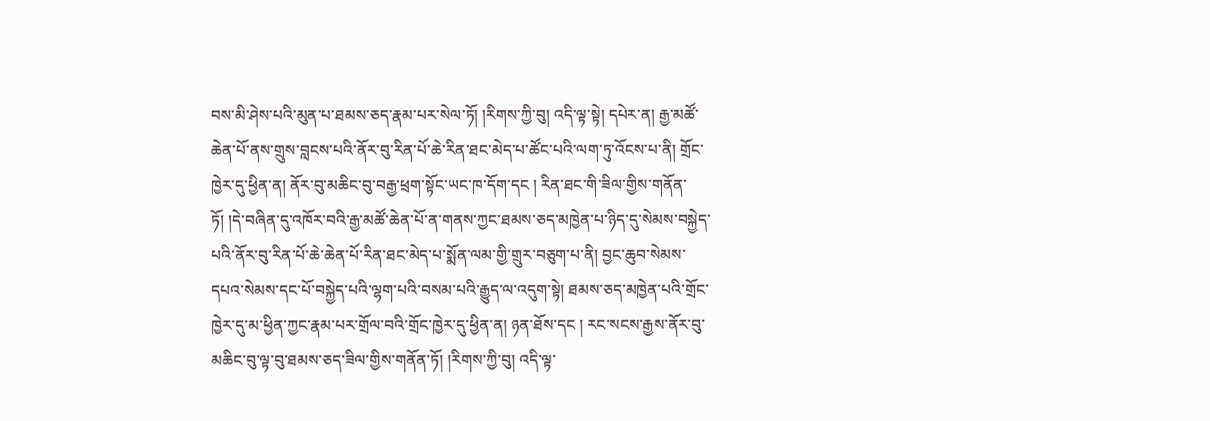བས་མི་ཤེས་པའི་མུན་པ་ཐམས་ཅད་རྣམ་པར་སེལ་ཏོ། །རིགས་ཀྱི་བུ། འདི་ལྟ་སྟེ། དཔེར་ན། རྒྱ་མཚོ་ཆེན་པོ་ནས་གྲུས་བླངས་པའི་ནོར་བུ་རིན་པོ་ཆེ་རིན་ཐང་མེད་པ་ཚོང་པའི་ལག་ཏུ་འོངས་པ་ནི། གྲོང་ཁྱེར་དུ་ཕྱིན་ན། ནོར་བུ་མཆིང་བུ་བརྒྱ་ཕྲག་སྟོང་ཡང་ཁ་དོག་དང ། རིན་ཐང་གི་ཟིལ་གྱིས་གནོན་ཏོ། །དེ་བཞིན་དུ་འཁོར་བའི་རྒྱ་མཚོ་ཆེན་པོ་ན་གནས་ཀྱང་ཐམས་ཅད་མཁྱེན་པ་ཉིད་དུ་སེམས་བསྐྱེད་པའི་ནོར་བུ་རིན་པོ་ཆེ་ཆེན་པོ་རིན་ཐང་མེད་པ་སྨོན་ལམ་གྱི་གྲུར་བཅུག་པ་ནི། བྱང་ཆུབ་སེམས་དཔའ་སེམས་དང་པོ་བསྐྱེད་པའི་ལྷག་པའི་བསམ་པའི་རྒྱུད་ལ་འདུག་སྟེ། ཐམས་ཅད་མཁྱེན་པའི་གྲོང་ཁྱེར་དུ་མ་ཕྱིན་ཀྱང་རྣམ་པར་གྲོལ་བའི་གྲོང་ཁྱེར་དུ་ཕྱིན་ན། ཉན་ཐོས་དང ། རང་སངས་རྒྱས་ནོར་བུ་མཆིང་བུ་ལྟ་བུ་ཐམས་ཅད་ཟིལ་གྱིས་གནོན་ཏོ། །རིགས་ཀྱི་བུ། འདི་ལྟ་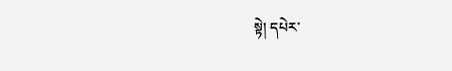སྟེ། དཔེར་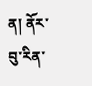ན། ནོར་བུ་རིན་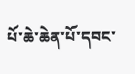པོ་ཆེ་ཆེན་པོ་དབང་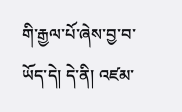གི་རྒྱལ་པོ་ཞེས་བྱ་བ་ཡོད་དེ། དེ་ནི། འཛམ་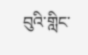བུའི་གླིང་